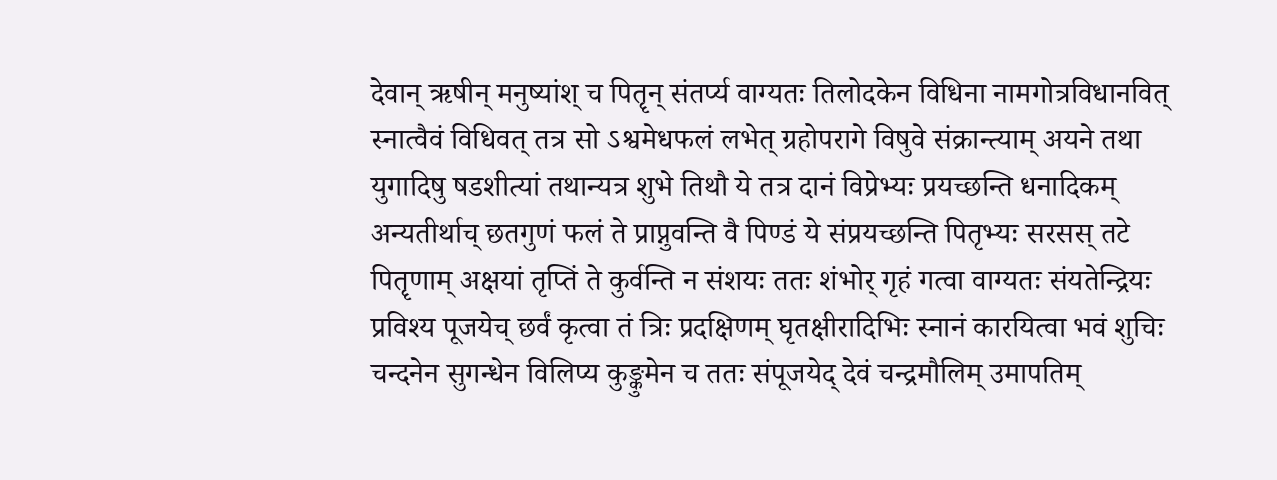देवान् ऋषीन् मनुष्यांश् च पितॄन् संतर्प्य वाग्यतः तिलोदकेन विधिना नामगोत्रविधानवित्
स्नात्वैवं विधिवत् तत्र सो ऽश्वमेधफलं लभेत् ग्रहोपरागे विषुवे संक्रान्त्याम् अयने तथा
युगादिषु षडशीत्यां तथान्यत्र शुभे तिथौ ये तत्र दानं विप्रेभ्यः प्रयच्छन्ति धनादिकम्
अन्यतीर्थाच् छतगुणं फलं ते प्राप्नुवन्ति वै पिण्डं ये संप्रयच्छन्ति पितृभ्यः सरसस् तटे
पितॄणाम् अक्षयां तृप्तिं ते कुर्वन्ति न संशयः ततः शंभोर् गृहं गत्वा वाग्यतः संयतेन्द्रियः
प्रविश्य पूजयेच् छर्वं कृत्वा तं त्रिः प्रदक्षिणम् घृतक्षीरादिभिः स्नानं कारयित्वा भवं शुचिः
चन्दनेन सुगन्धेन विलिप्य कुङ्कुमेन च ततः संपूजयेद् देवं चन्द्रमौलिम् उमापतिम्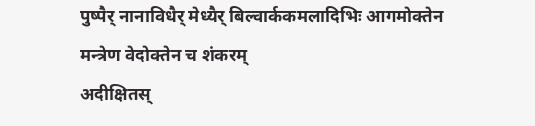पुष्पैर् नानाविधैर् मेध्यैर् बिल्वार्ककमलादिभिः आगमोक्तेन मन्त्रेण वेदोक्तेन च शंकरम्
अदीक्षितस्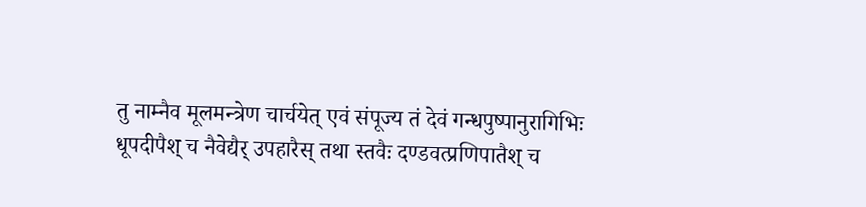तु नाम्नैव मूलमन्त्रेण चार्चयेत् एवं संपूज्य तं देवं गन्धपुष्पानुरागिभिः
धूपदीपैश् च नैवेद्यैर् उपहारैस् तथा स्तवैः दण्डवत्प्रणिपातैश् च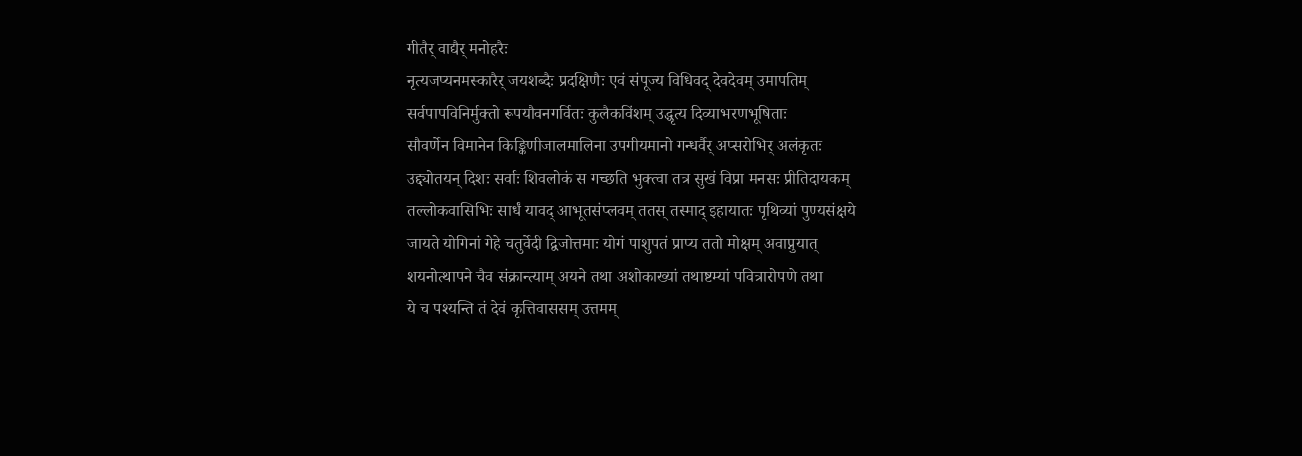गीतैर् वाद्यैर् मनोहरैः
नृत्यजप्यनमस्कारैर् जयशब्दैः प्रदक्षिणैः एवं संपूज्य विधिवद् देवदेवम् उमापतिम्
सर्वपापविनिर्मुक्तो रूपयौवनगर्वितः कुलैकविंशम् उद्धृत्य दिव्याभरणभूषिताः
सौवर्णेन विमानेन किङ्किणीजालमालिना उपगीयमानो गन्धर्वैर् अप्सरोभिर् अलंकृतः
उद्द्योतयन् दिशः सर्वाः शिवलोकं स गच्छति भुक्त्वा तत्र सुखं विप्रा मनसः प्रीतिदायकम्
तल्लोकवासिभिः सार्धं यावद् आभूतसंप्लवम् ततस् तस्माद् इहायातः पृथिव्यां पुण्यसंक्षये
जायते योगिनां गेहे चतुर्वेदी द्विजोत्तमाः योगं पाशुपतं प्राप्य ततो मोक्षम् अवाप्नुयात्
शयनोत्थापने चैव संक्रान्त्याम् अयने तथा अशोकाख्यां तथाष्टम्यां पवित्रारोपणे तथा
ये च पश्यन्ति तं देवं कृत्तिवाससम् उत्तमम्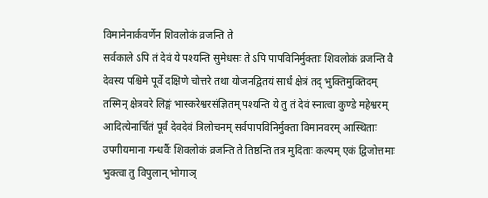विमानेनार्कवर्णेन शिवलोकं व्रजन्ति ते
सर्वकाले ऽपि तं देवं ये पश्यन्ति सुमेधसः ते ऽपि पापविनिर्मुक्ताः शिवलोकं व्रजन्ति वै
देवस्य पश्चिमे पूर्वे दक्षिणे चोत्तरे तथा योजनद्वितयं सार्धं क्षेत्रं तद् भुक्तिमुक्तिदम्
तस्मिन् क्षेत्रवरे लिङ्गं भास्करेश्वरसंज्ञितम् पश्यन्ति ये तु तं देवं स्नात्वा कुण्डे महेश्वरम्
आदित्येनार्चितं पूर्वं देवदेवं त्रिलोचनम् सर्वपापविनिर्मुक्ता विमानवरम् आस्थिताः
उपगीयमाना गन्धर्वैः शिवलोकं व्रजन्ति ते तिष्ठन्ति तत्र मुदिताः कल्पम् एकं द्विजोत्तमाः
भुक्त्वा तु विपुलान् भोगाञ्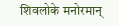शिवलोके मनोरमान्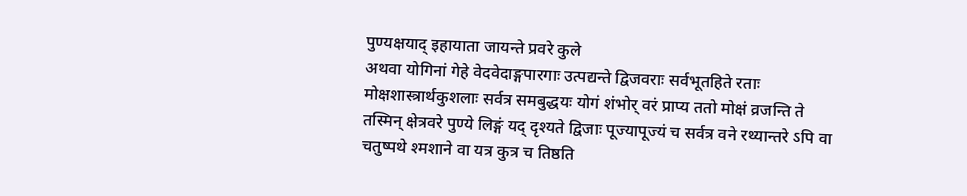पुण्यक्षयाद् इहायाता जायन्ते प्रवरे कुले
अथवा योगिनां गेहे वेदवेदाङ्गपारगाः उत्पद्यन्ते द्विजवराः सर्वभूतहिते रताः
मोक्षशास्त्रार्थकुशलाः सर्वत्र समबुद्धयः योगं शंभोर् वरं प्राप्य ततो मोक्षं व्रजन्ति ते
तस्मिन् क्षेत्रवरे पुण्ये लिङ्गं यद् दृश्यते द्विजाः पूज्यापूज्यं च सर्वत्र वने रथ्यान्तरे ऽपि वा
चतुष्पथे श्मशाने वा यत्र कुत्र च तिष्ठति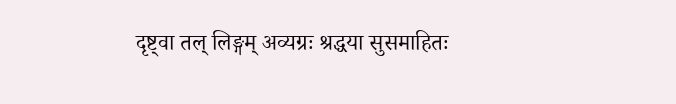दृष्ट्वा तल् लिङ्गम् अव्यग्रः श्रद्धया सुसमाहितः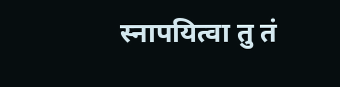स्नापयित्वा तु तं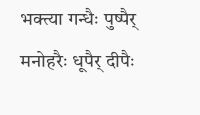भक्त्या गन्धैः पुष्पैर् मनोहरैः धूपैर् दीपैः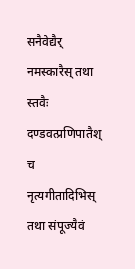सनैवेद्यैर् नमस्कारैस् तथा स्तवैः
दण्डवत्प्रणिपातैश् च नृत्यगीतादिभिस् तथा संपूज्यैवं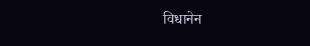विधानेन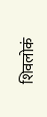शिवलोकं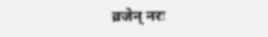व्रजेन् नरः